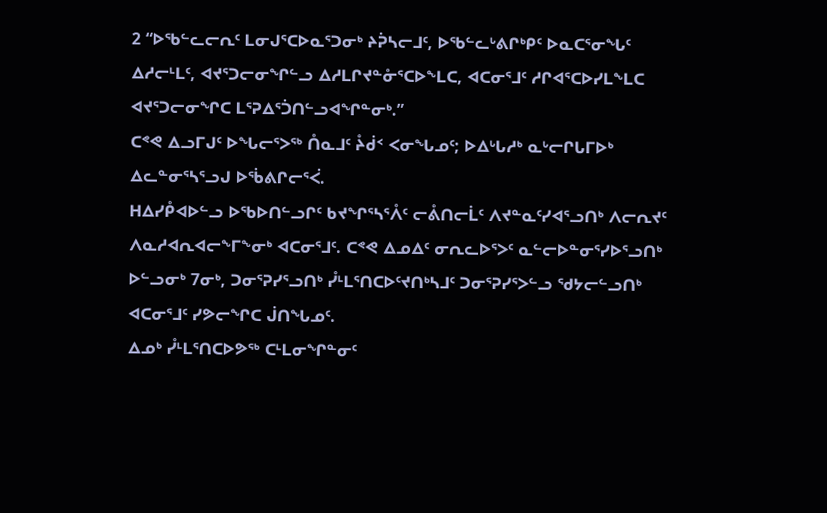2 “ᐅᖃᓪᓚᓕᕆᑦ ᒪᓂᒍᕐᑕᐅᓇᕐᑐᓂᒃ ᔨᕉᓴᓕᒧᑦ, ᐅᖃᓪᓚᒡᕕᒋᒃᑭᑦ ᐅᓇᑕᕐᓂᖓᑦ ᐃᓱᓕᒻᒪᑦ, ᐊᔪᕐᑐᓕᓂᖏᓪᓗ ᐃᓱᒪᒋᔪᓐᓁᕐᑕᐅᖕᒪᑕ, ᐊᑕᓂᕐᒧᑦ ᓱᒋᐊᕐᑕᐅᓯᒪᖕᒪᑕ ᐊᔪᕐᑐᓕᓂᖏᑕ ᒪᕐᕈᐃᕐᑑᑎᓪᓗᐊᖏᓐᓂᒃ.”
ᑕᕝᕙ ᐃᓗᒥᒍᑦ ᐅᖓᓕᕐᐳᖅ ᑍᓇᒧᑦ ᔧᑰᑉ ᐸᓂᖓᓄᑦ; ᐅᐃᒡᒐᓱᒃ ᓇᒡᓕᒋᒐᒥᐅᒃ ᐃᓚᓐᓂᕐᓴᕐᓗᒍ ᐅᖄᕕᒋᓕᕐᐹ.
ᕼᐃᓯᑬᐊᐅᓪᓗ ᐅᖃᐅᑎᓪᓗᒋᑦ ᑲᔪᖏᕐᓴᕐᐰᑦ ᓕᕔᑎᓕᒫᑦ ᐱᔪᓐᓇᑦᓯᐊᕐᓗᑎᒃ ᐱᓕᕆᔪᑦ ᐱᓇᓱᐊᕆᐊᓕᖕᒥᖕᓂᒃ ᐊᑕᓂᕐᒧᑦ. ᑕᕝᕙ ᐃᓄᐃᑦ ᓂᕆᓚᐅᕐᐳᑦ ᓇᓪᓕᐅᓐᓂᕐᓯᐅᕐᓗᑎᒃ ᐅᓪᓗᓂᒃ 7ᓂᒃ, ᑐᓂᕐᕈᓯᕐᓗᑎᒃ ᓮᒻᒪᕐᑎᑕᐅᑦᔪᑎᒃᓴᒧᑦ ᑐᓂᕐᕈᓯᕐᐳᓪᓗ ᖁᔭᓕᓪᓗᑎᒃ ᐊᑕᓂᕐᒧᑦ ᓯᕗᓕᖏᑕ ᒎᑎᖓᓄᑦ.
ᐃᓄᒃ ᓮᒻᒪᕐᑎᑕᐅᕗᖅ ᑕᒻᒪᓂᖏᓐᓂᑦ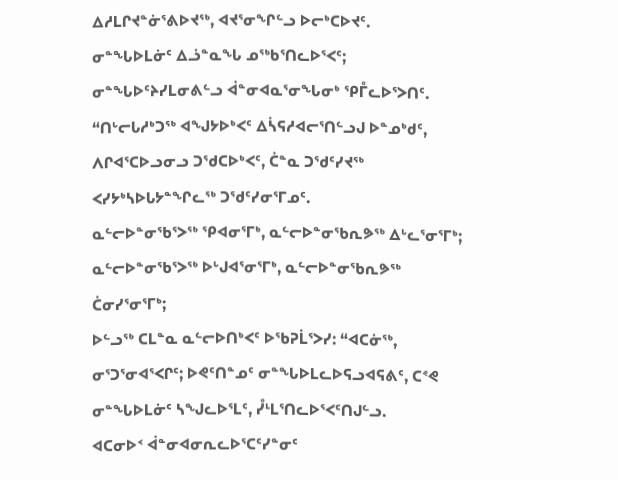ᐃᓱᒪᒋᔪᓐᓃᕐᕕᐅᔪᖅ, ᐊᔪᕐᓂᖏᓪᓗ ᐅᓕᒃᑕᐅᔪᑦ.
ᓂᓐᖓᐅᒪᓃᑦ ᐃᓘᓐᓇᖓ ᓄᖅᑲᕐᑎᓚᐅᕐᐸᑦ; ᓂᓐᖓᐅᑦᔨᓯᒪᓂᕕᓪᓗ ᐋᓐᓂᐊᓇᕐᓂᖓᓂᒃ ᕿᒤᓚᐅᕐᐳᑎᑦ.
“ᑎᒡᓕᒐᓱᒃᑐᖅ ᐊᖑᔭᐅᒃᐸᑦ ᐃᓵᕋᓱᐊᓕᕐᑎᓪᓗᒍ ᐅᓐᓄᒃᑯᑦ, ᐱᒋᐊᕐᑕᐅᓗᓂᓗ ᑐᖁᑕᐅᒃᐸᑦ, ᑖᓐᓇ ᑐᖁᑦᓯᔪᖅ ᐸᓯᔭᒃᓴᐅᒐᔭᓐᖏᓚᖅ ᑐᖁᑦᓯᓂᕐᒥᓄᑦ.
ᓇᓪᓕᐅᓐᓂᖃᕐᐳᖅ ᕿᐊᓂᕐᒥᒃ, ᓇᓪᓕᐅᓐᓂᖃᕆᕗᖅ ᐃᒡᓚᕐᓂᕐᒥᒃ; ᓇᓪᓕᐅᓐᓂᖃᕐᐳᖅ ᐅᒡᒍᐊᕐᓂᕐᒥᒃ, ᓇᓪᓕᐅᓐᓂᖃᕆᕗᖅ ᑖᓂᓯᕐᓂᕐᒥᒃ;
ᐅᓪᓗᖅ ᑕᒪᓐᓇ ᓇᓪᓕᐅᑎᒃᐸᑦ ᐅᖃᕈᒫᕐᐳᓯ: “ᐊᑕᓃᖅ, ᓂᕐᑐᕐᓂᐊᕐᐸᒋᑦ; ᐅᕙᑦᑎᓐᓄᑦ ᓂᓐᖓᐅᒪᓚᐅᕋᓗᐊᕋᕕᑦ, ᑕᕝᕙ ᓂᓐᖓᐅᒪᓃᑦ ᓴᖑᓚᐅᕐᒪᑦ, ᓮᒻᒪᕐᑎᓚᐅᕐᐸᑦᑎᒍᓪᓗ.
ᐊᑕᓂᐅᑉ ᐋᓐᓂᐊᓂᕆᓚᐅᕐᑕᑦᓯᓐᓂᑦ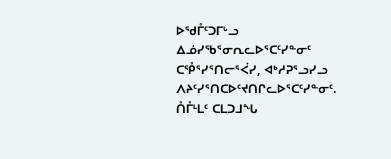ᐅᖁᒤᑦᑐᒥᒡᓗ ᐃᓅᓯᖃᕐᓂᕆᓚᐅᕐᑕᑦᓯᓐᓂᑦ ᑕᕾᕐᓯᕐᑎᓕᕐᐹᓯ, ᐊᒃᓱᕈᕐᓗᓯᓗ ᐱᔨᑦᓯᕐᑎᑕᐅᑦᔪᑎᒋᓚᐅᕐᑕᑦᓯᓐᓂᑦ.
ᑍᒤᒻᒪᑦ ᑕᒪᑐᒧᖓ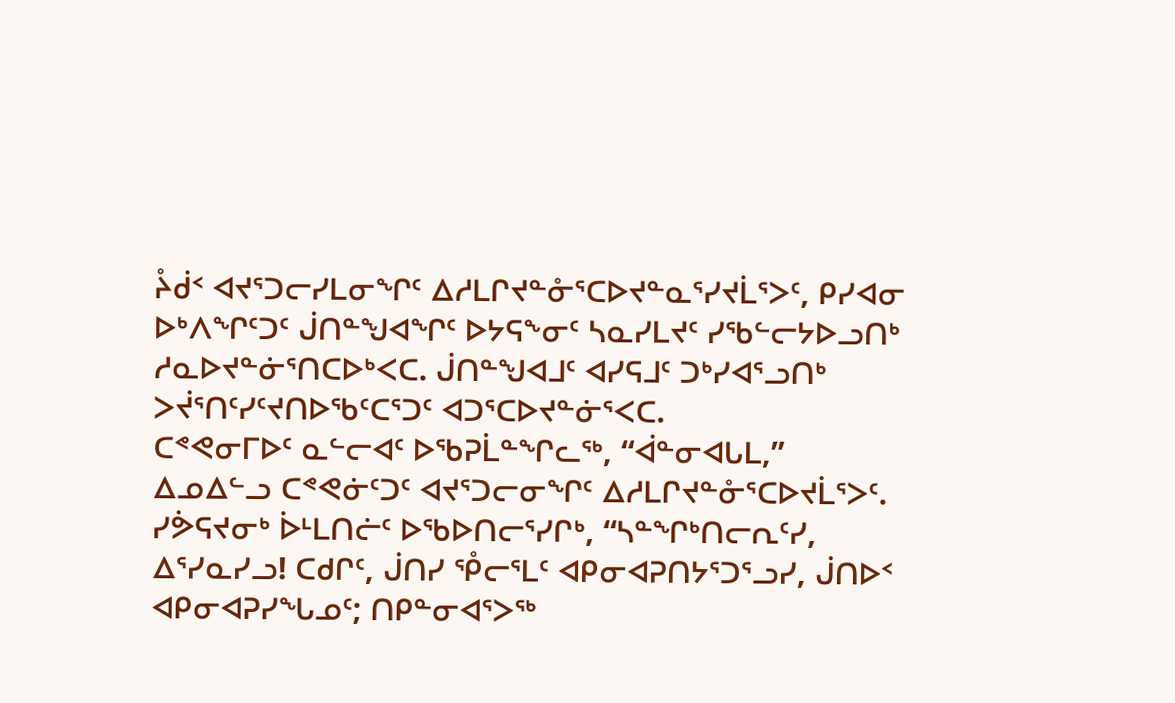ᔧᑰᑉ ᐊᔪᕐᑐᓕᓯᒪᓂᖏᑦ ᐃᓱᒪᒋᔪᓐᓁᕐᑕᐅᔪᓐᓇᕐᓯᔪᒫᕐᐳᑦ, ᑭᓯᐊᓂ ᐅᒃᐱᖏᑦᑐᑦ ᒎᑎᓐᖑᐊᖏᑦ ᐅᔭᕋᖕᓂᑦ ᓴᓇᓯᒪᔪᑦ ᓯᖃᓪᓕᔭᐅᓗᑎᒃ ᓱᓇᐅᔪᓐᓃᕐᑎᑕᐅᒃᐸᑕ. ᒎᑎᓐᖑᐊᒧᑦ ᐊᓯᕋᒧᑦ ᑐᒃᓯᐊᕐᓗᑎᒃ ᐳᔫᕐᑎᑦᓯᑦᔪᑎᐅᖃᑦᑕᕐᑐᑦ ᐊᑐᕐᑕᐅᔪᓐᓃᕐᐸᑕ.
ᑕᕝᕙᓂᒥᐅᑦ ᓇᓪᓕᐊᑦ ᐅᖃᕈᒫᓐᖏᓚᖅ, “ᐋᓐᓂᐊᒐᒪ,” ᐃᓄᐃᓪᓗ ᑕᕝᕙᓃᑦᑐᑦ ᐊᔪᕐᑐᓕᓂᖏᑦ ᐃᓱᒪᒋᔪᓐᓁᕐᑕᐅᔪᒫᕐᐳᑦ.
ᓯᕘᕋᔪᓂᒃ ᐆᒻᒪᑎᓖᑦ ᐅᖃᐅᑎᓕᕐᓯᒋᒃ, “ᓴᓐᖏᒃᑎᓕᕆᑦᓯ, ᐃᕐᓯᓇᓯᓗ! ᑕᑯᒋᑦ, ᒎᑎᓯ ᕾᓕᕐᒪᑦ ᐊᑭᓂᐊᕈᑎᔭᕐᑐᕐᓗᓯ, ᒎᑎᐅᑉ ᐊᑭᓂᐊᕈᓯᖓᓄᑦ; ᑎᑭᓐᓂᐊᕐᐳᖅ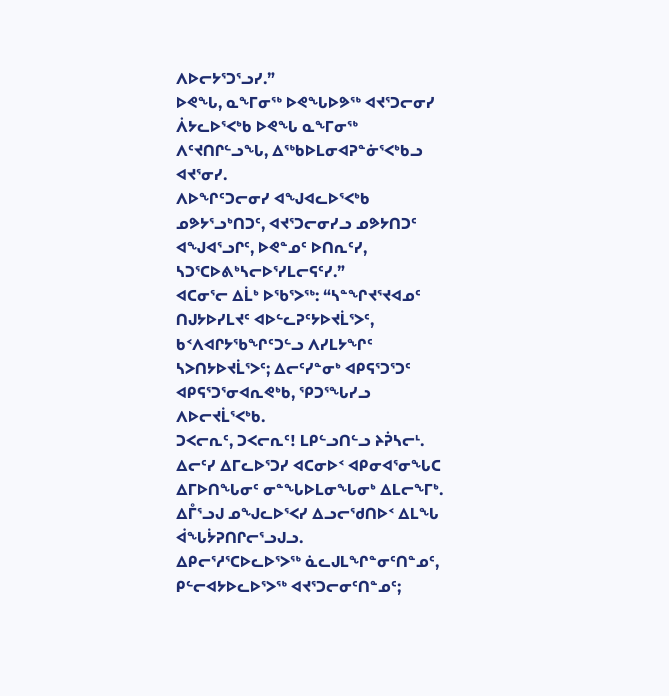ᐱᐅᓕᔭᕐᑐᕐᓗᓯ.”
ᐅᕙᖓ, ᓇᖕᒥᓂᖅ ᐅᕙᖓᐅᕗᖅ ᐊᔪᕐᑐᓕᓂᓯ ᐲᔭᓚᐅᕐᐸᒃᑲ ᐅᕙᖓ ᓇᖕᒥᓂᖅ ᐱᑦᔪᑎᒋᓪᓗᖓ, ᐃᖅᑲᐅᒪᓂᐊᕈᓐᓃᕐᐸᒃᑲᓗ ᐊᔪᕐᓂᓯ.
ᐱᐅᖏᑦᑐᓕᓂᓯ ᐊᖑᐊᓚᐅᕐᐸᒃᑲ ᓄᕗᔭᕐᓗᒃᑎᑐᑦ, ᐊᔪᕐᑐᓕᓂᓯᓗ ᓄᕗᔭᑎᑐᑦ ᐊᖑᐊᕐᓗᒋᑦ, ᐅᕙᓐᓄᑦ ᐅᑎᕆᑦᓯ, ᓴᑐᕐᑕᐅᕕᒃᓴᓕᐅᕐᓯᒪᓕᕋᑦᓯ.”
ᐊᑕᓂᕐᓕ ᐃᒫᒃ ᐅᖃᕐᐳᖅ: “ᓴᓐᖏᔪᕐᔪᐊᓄᑦ ᑎᒍᔭᐅᓯᒪᔪᑦ ᐊᐅᓪᓚᕈᑦᔭᐅᔪᒫᕐᐳᑦ, ᑲᑉᐱᐊᒋᔭᖃᖏᑦᑐᓪᓗ ᐱᓯᒪᔭᖏᑦ ᓴᐳᑎᔭᐅᔪᒫᕐᐳᑦ; ᐃᓕᑦᓯᓐᓂᒃ ᐊᑭᕋᕐᑐᕐᑐᑦ ᐊᑭᕋᕐᑐᕐᓂᐊᕆᕙᒃᑲ, ᕿᑐᕐᖓᓯᓗ ᐱᐅᓕᔪᒫᕐᐸᒃᑲ.
ᑐᐸᓕᕆᑦ, ᑐᐸᓕᕆᑦ! ᒪᑭᓪᓗᑎᓪᓗ ᔨᕉᓴᓕᒻ. ᐃᓕᑦᓯ ᐃᒥᓚᐅᕐᑐᓯ ᐊᑕᓂᐅᑉ ᐊᑭᓂᐊᕐᓂᖓᑕ ᐃᒥᐅᑎᖓᓂᑦ ᓂᓐᖓᐅᒪᓂᖓᓂᒃ ᐃᒪᓕᖕᒥᒃ. ᐃᒤᕐᓗᒍ ᓄᖑᓚᐅᕐᐸᓯ ᐃᓗᓕᖁᑎᐅᑉ ᐃᒪᖓ ᐋᖓᔮᕈᑎᒋᓕᕐᓗᒍᓗ.
ᐃᑭᓕᕐᓱᕐᑕᐅᓚᐅᕐᐳᖅ ᓈᓚᒍᒪᖏᓐᓂᑦᑎᓐᓄᑦ, ᑭᓪᓕᐊᔭᐅᓚᐅᕐᐳᖅ ᐊᔪᕐᑐᓕᓂᑦᑎᓐᓄᑦ;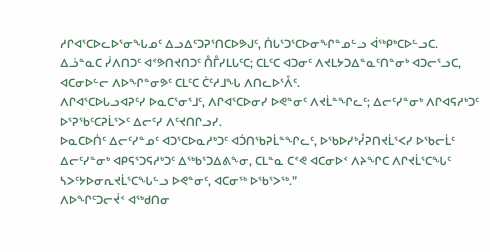ᓱᒋᐊᕐᑕᐅᓚᐅᕐᓂᖓᓄᑦ ᐃᓗᐃᑦᑐᕈᕐᑎᑕᐅᕗᒍᑦ, ᑏᒐᕐᑐᕐᑕᐅᓂᖏᓐᓄᓪᓗ ᐋᖅᑭᒃᑕᐅᓪᓗᑕ.
ᐃᓘᓐᓇᑕ ᓰᐱᑎᑐᑦ ᐊᕝᕗᑎᔪᑎᑐᑦ ᑍᒤᓯᒪᒐᑦᑕ; ᑕᒪᑦᑕ ᐊᑐᓂᑦ ᐱᔪᒪᔭᑐᐃᓐᓇᑦᑎᓐᓂᒃ ᐊᑐᓕᕐᓗᑕ, ᐊᑕᓂᐅᓪᓕ ᐱᐅᖏᓐᓂᕗᑦ ᑕᒪᑦᑕ ᑖᑦᓱᒧᖓ ᐱᑎᓚᐅᕐᐰᑦ.
ᐱᒋᐊᕐᑕᐅᒐᓗᐊᕈᑦᓯ ᐅᓇᑕᕐᓂᕐᒧᑦ, ᐱᒋᐊᕐᑕᐅᓂᓯ ᐅᕙᓐᓂᑦ ᐱᔪᒫᓐᖏᓚᑦ; ᐃᓕᑦᓯᓐᓂᒃ ᐱᒋᐊᕋᓱᒃᑐᑦ ᐅᕐᕈᖃᑦᑕᕈᒫᕐᐳᑦ ᐃᓕᑦᓯ ᐱᑦᔪᑎᒋᓗᓯ.
ᐅᓇᑕᐅᑏᑦ ᐃᓕᑦᓯᓐᓄᑦ ᐊᑐᕐᑕᐅᓇᓱᒃᑐᑦ ᐊᑑᑎᖃᕈᒫᓐᖏᓚᑦ, ᐅᖃᐅᓯᒃᓮᕈᑎᔪᒫᕐᐸᓯ ᐅᖃᓕᒫᑦ ᐃᓕᑦᓯᓐᓂᒃ ᐊᑭᕋᕐᑐᕋᓱᒃᑐᑦ ᐃᖅᑲᕐᑐᐃᕕᖕᓂ, ᑕᒪᓐᓇ ᑕᕝᕙ ᐊᑕᓂᐅᑉ ᐱᔨᖏᑕ ᐱᒋᔪᒫᕐᑕᖓᑦ ᓴᐳᑦᔭᐅᓂᕆᔪᒫᕐᑕᖓᓪᓗ ᐅᕙᓐᓂᑦ, ᐊᑕᓂᖅ ᐅᖃᕐᐳᖅ.”
ᐱᐅᖏᑦᑐᓕᔫᑉ ᐊᖅᑯᑎᓂ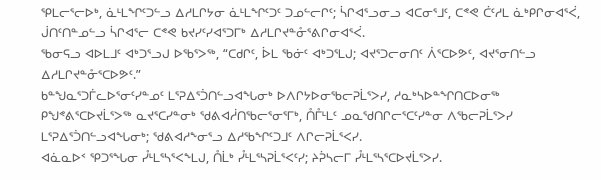ᕿᒪᓕᕐᓕᐅᒃ, ᓈᒻᒪᖏᑦᑐᓪᓗ ᐃᓱᒪᒋᔭᓂ ᓈᒻᒪᖏᑦᑐᑦ ᑐᓄᓪᓕᒋᑦ; ᓵᒋᐊᕐᓗᓂᓗ ᐊᑕᓂᕐᒧᑦ, ᑕᕝᕙ ᑖᑦᓱᒪ ᓈᒃᑭᒋᓂᐊᕐᐹ, ᒎᑎᑦᑎᓐᓄᓪᓗ ᓵᒋᐊᕐᓕ ᑕᕝᕙ ᑲᔪᓯᑦᓯᐊᕐᑐᒥᒃ ᐃᓱᒪᒋᔪᓐᓁᕐᕕᒋᓂᐊᕐᐹ.
ᖃᓂᕋᓗ ᐊᐅᒪᒧᑦ ᐊᒃᑐᕐᓗᒍ ᐅᖃᕐᐳᖅ, “ᑕᑯᒋᑦ, ᐆᒪ ᖃᓃᑦ ᐊᒃᑐᕐᒪᒍ; ᐊᔪᕐᑐᓕᓂᑎᑦ ᐲᕐᑕᐅᕗᑦ, ᐊᔪᕐᓂᑎᓪᓗ ᐃᓱᒪᒋᔪᓐᓁᕐᑕᐅᕗᑦ.”
ᑲᓐᖑᓇᕐᑐᒦᓚᐅᕐᓂᑦᓯᓐᓄᑦ ᒪᕐᕈᐃᕐᑑᑎᓪᓗᐊᖓᓂᒃ ᐅᐱᒋᔭᐅᓂᖃᓕᕈᒫᕐᐳᓯ, ᓱᓇᒃᓴᐅᓐᖏᑎᑕᐅᓂᖅ ᑭᖑᕝᕕᕐᑕᐅᔪᒫᕐᐳᖅ ᓇᔪᕐᑕᓯᓐᓂᒃ ᖁᕕᐊᓲᑎᖃᓕᕐᓂᕐᒥᒃ, ᑍᒤᒻᒪᑦ ᓄᓇᖁᑎᒋᓕᕐᑕᑦᓯᓐᓂ ᐱᖃᓕᕈᒫᕐᐳᓯ ᒪᕐᕈᐃᕐᑑᑎᓪᓗᐊᖓᓂᒃ; ᖁᕕᐊᓱᖕᓂᕐᓗ ᐃᓱᖃᖏᑦᑐᒧᑦ ᐱᒋᓕᕈᒫᕐᐸᓯ.
ᐊᓈᓇᐅᑉ ᕿᑐᕐᖓᓂ ᓮᒻᒪᕐᓴᕐᐸᖕᒪᒍ, ᑍᒫᒃ ᓮᒻᒪᕐᓴᕈᒫᕐᐸᑦᓯ; ᔨᕉᓴᓕᒥ ᓮᒻᒪᕐᓴᕐᑕᐅᔪᒫᕐᐳᓯ.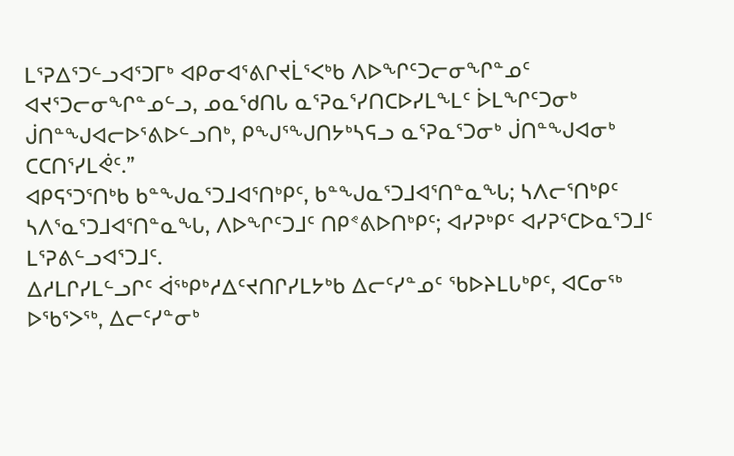ᒪᕐᕈᐃᕐᑐᓪᓗᐊᕐᑐᒥᒃ ᐊᑭᓂᐊᕐᕕᒋᔪᒫᕐᐸᒃᑲ ᐱᐅᖏᑦᑐᓕᓂᖏᓐᓄᑦ ᐊᔪᕐᑐᓕᓂᖏᓐᓄᓪᓗ, ᓄᓇᖁᑎᒐ ᓇᕐᕈᓇᕐᓯᑎᑕᐅᓯᒪᖕᒪᑦ ᐆᒪᖏᑦᑐᓂᒃ ᒎᑎᓐᖑᐊᓕᐅᕐᕕᐅᓪᓗᑎᒃ, ᑭᖑᕐᖑᑎᔭᒃᓴᕋᓗ ᓇᕐᕈᓇᕐᑐᓂᒃ ᒎᑎᓐᖑᐊᓂᒃ ᑕᑕᑎᕐᓯᒪᕚᑦ.”
ᐊᑭᕋᕐᑐᕐᑎᒃᑲ ᑲᓐᖑᓇᕐᑐᒧᐊᕐᑎᒃᑭᑦ, ᑲᓐᖑᓇᕐᑐᒧᐊᕐᑎᓐᓇᖓ; ᓴᐱᓕᕐᑎᒃᑭᑦ ᓴᐱᕐᓇᕐᑐᒧᐊᕐᑎᓐᓇᖓ, ᐱᐅᖏᑦᑐᒧᑦ ᑎᑭᕝᕕᐅᑎᒃᑭᑦ; ᐊᓯᕈᒃᑭᑦ ᐊᓯᕈᕐᑕᐅᓇᕐᑐᒧᑦ ᒪᕐᕈᕕᓪᓗᐊᕐᑐᒧᑦ.
ᐃᓱᒪᒋᓯᒪᓪᓗᒋᑦ ᐋᖅᑭᒃᓱᐃᑦᔪᑎᒋᓯᒪᔭᒃᑲ ᐃᓕᑦᓯᓐᓄᑦ ᖃᐅᔨᒪᒐᒃᑭᑦ, ᐊᑕᓂᖅ ᐅᖃᕐᐳᖅ, ᐃᓕᑦᓯᓐᓂᒃ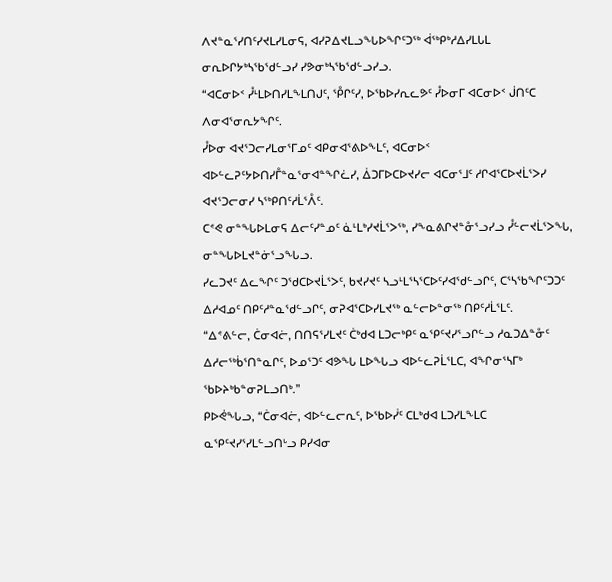ᐱᔪᓐᓇᕐᓯᑎᑦᓯᔪᒪᓯᒪᓂᕋ, ᐊᓯᕈᐃᔪᒪᓗᖓᐅᖏᑦᑐᖅ ᐋᖅᑭᒃᓱᐃᓯᒪᒐᒪ ᓂᕆᐅᒋᔭᒃᓴᖃᖁᓪᓗᓯ ᓯᕗᓂᒃᓴᖃᖁᓪᓗᓯᓗ.
“ᐊᑕᓂᐅᑉ ᓮᒻᒪᐅᑎᓯᒪᖕᒪᑎᒍᑦ, ᕾᒋᑦᓯ, ᐅᖃᐅᓯᕆᓚᕗᑦ ᓮᐅᓂᒥ ᐊᑕᓂᐅᑉ ᒎᑎᑦᑕ ᐱᓂᐊᕐᓂᕆᔭᖏᑦ.
ᓮᐅᓂ ᐊᔪᕐᑐᓕᓯᒪᓂᕐᒥᓄᑦ ᐊᑭᓂᐊᕐᕕᐅᖕᒪᑦ, ᐊᑕᓂᐅᑉ ᐊᐅᓪᓚᕈᑦᔭᐅᑎᓯᒤᓐᓇᕐᓂᐊᓐᖏᓛᓯ, ᐄᑐᒥᐅᑕᐅᔪᓯᓕ ᐊᑕᓂᕐᒧᑦ ᓱᒋᐊᕐᑕᐅᔪᒫᕐᐳᓯ ᐊᔪᕐᑐᓕᓂᓯ ᓴᖅᑭᑎᑦᓱᒫᕐᐰᑦ.
ᑕᕝᕙ ᓂᓐᖓᐅᒪᓂᕋ ᐃᓕᑦᓯᓐᓄᑦ ᓈᒻᒪᒃᓯᔪᒫᕐᐳᖅ, ᓯᖕᓇᕕᒋᔪᓐᓁᕐᓗᓯᓗ ᓮᓪᓕᔪᒫᕐᐳᖓ, ᓂᓐᖓᐅᒪᔪᓐᓃᕐᓗᖓᓗ.
ᓯᓚᑐᔪᑦ ᐃᓚᖏᑦ ᑐᖁᑕᐅᔪᒫᕐᐳᑦ, ᑲᔪᓯᔪᑦ ᓴᓗᒻᒪᕐᓴᕐᑕᐅᑦᓯᐊᖁᓪᓗᒋᑦ, ᑕᕐᓴᖃᖏᑦᑐᑐᑦ ᐃᓱᐊᓄᑦ ᑎᑭᑦᓱᓐᓇᖁᓪᓗᒋᑦ, ᓂᕈᐊᕐᑕᐅᓯᒪᔪᖅ ᓇᓪᓕᐅᓐᓂᖅ ᑎᑭᑦᓱᒫᕐᒪᑦ.
“ᐃᕝᕕᓪᓕ, ᑖᓂᐊᓖ, ᑎᑎᕋᕐᓯᒪᔪᑦ ᑖᒃᑯᐊ ᒪᑐᓕᒃᑭᑦ ᓇᕿᑦᔪᓯᕐᓗᒋᓪᓗ ᓱᓇᑐᐃᓐᓁᑦ ᐃᓱᓕᖅᑳᕐᑎᓐᓇᒋᑦ, ᐅᓄᕐᑐᑦ ᐊᕗᖓ ᒪᐅᖓᓗ ᐊᐅᓪᓚᕈᒫᕐᒪᑕ, ᐊᖏᓂᕐᓴᒥᒃ ᖃᐅᔨᒃᑲᓐᓂᕈᒪᓗᑎᒃ.”
ᑭᐅᕚᖓᓗ, “ᑖᓂᐊᓖ, ᐊᐅᓪᓚᓕᕆᑦ, ᐅᖃᐅᓰᑦ ᑕᒪᒃᑯᐊ ᒪᑐᓯᒪᖕᒪᑕ ᓇᕿᑦᔪᓯᕐᓯᒪᓪᓗᑎᒡᓗ ᑭᓯᐊᓂ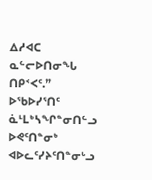ᐃᓱᐊᑕ ᓇᓪᓕᐅᑎᓂᖓ ᑎᑭᑉᐸᑦ.”
ᐅᖃᐅᓯᕐᑎᑦ ᓈᒻᒪᒃᓴᖏᓐᓂᑎᓪᓗ ᐅᕙᑦᑎᓐᓂᒃ ᐊᐅᓚᑦᓯᔨᑦᑎᓐᓂᒡᓗ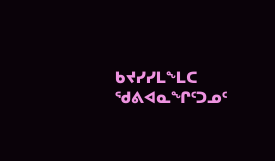ᑲᔪᓯᓯᒪᖕᒪᑕ ᖁᕕᐊᓇᖏᑦᑐᓄᑦ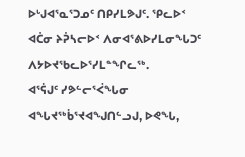ᐅᒡᒍᐊᕐᓇᕐᑐᓄᑦ ᑎᑭᓯᒪᕗᒍᑦ. ᕿᓚᐅᑉ ᐊᑖᓂ ᔨᕉᓴᓕᐅᑉ ᐱᓂᐊᕐᕕᐅᓯᒪᓂᖓᑐᑦ ᐱᔭᐅᔪᖃᓚᐅᕐᓯᒪᓐᖏᓚᖅ.
ᐊᕐᕌᒍᑦ ᓯᕗᓪᓕᕐᐹᖓᓂ ᐊᖓᔪᖅᑳᕐᔪᐊᖑᑎᓪᓗᒍ, ᐅᕙᖓ,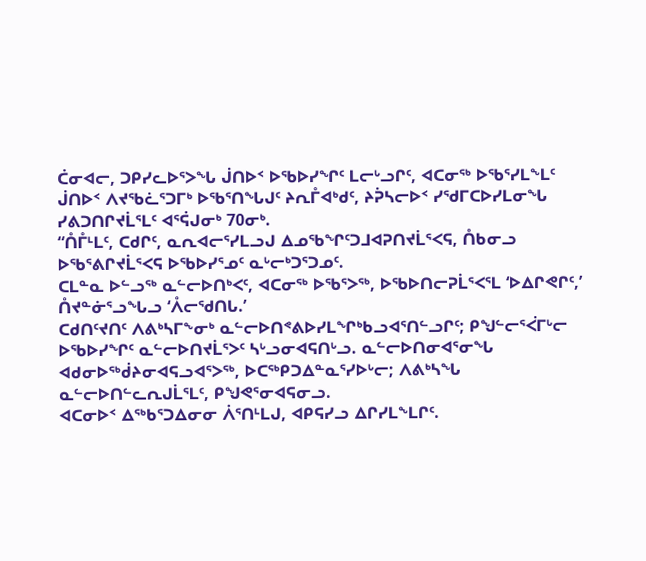ᑖᓂᐊᓕ, ᑐᑭᓯᓚᐅᕐᐳᖓ ᒎᑎᐅᑉ ᐅᖃᐅᓯᖏᑦ ᒪᓕᒡᓗᒋᑦ, ᐊᑕᓂᖅ ᐅᖃᕐᓯᒪᖕᒪᑦ ᒎᑎᐅᑉ ᐱᔪᖃᓛᕐᑐᒥᒃ ᐅᖃᕐᑎᖓᒍᑦ ᔨᕆᒤᐊᒃᑯᑦ, ᔨᕉᓴᓕᐅᑉ ᓯᖁᒥᑕᐅᓯᒪᓂᖓ ᓯᕕᑐᑎᒋᔪᒫᕐᒪᑦ ᐊᕐᕌᒍᓂᒃ 70ᓂᒃ.
“ᑍᒤᒻᒪᑦ, ᑕᑯᒋᑦ, ᓇᕆᐊᓕᕐᓯᒪᓗᒍ ᐃᓄᖃᖏᑦᑐᒧᐊᕈᑎᔪᒫᕐᐸᕋ, ᑍᑲᓂᓗ ᐅᖃᕐᕕᒋᔪᒫᕐᐸᕋ ᐅᖃᐅᓯᕐᓄᑦ ᓇᒡᓕᒃᑐᕐᑐᓄᑦ.
ᑕᒪᓐᓇ ᐅᓪᓗᖅ ᓇᓪᓕᐅᑎᒃᐸᑦ, ᐊᑕᓂᖅ ᐅᖃᕐᐳᖅ, ᐅᖃᐅᑎᓕᕈᒫᕐᐸᕐᒪ ‘ᐅᐃᒋᕙᒋᑦ,’ ᑍᔪᓐᓃᕐᓗᖓᓗ ‘ᐰᓕᖁᑎᒐ.’
ᑕᑯᑎᑦᔪᑎᑦ ᐱᕕᒃᓴᒥᖕᓂᒃ ᓇᓪᓕᐅᑎᕝᕕᐅᓯᒪᖏᒃᑲᓗᐊᕐᑎᓪᓗᒋᑦ; ᑭᖑᓪᓕᕐᐹᒥᒡᓕ ᐅᖃᐅᓯᖏᑦ ᓇᓪᓕᐅᑎᔪᒫᕐᐳᑦ ᓴᒡᓗᓂᐊᕋᑎᒡᓗ. ᓇᓪᓕᐅᑎᓂᐊᕐᓂᖓ ᐊᑯᓂᐅᖅᑰᔨᓂᐊᕋᓗᐊᕐᐳᖅ, ᐅᑕᖅᑭᑐᐃᓐᓇᕐᓯᐅᒡᓕ; ᐱᕕᒃᓴᖓ ᓇᓪᓕᐅᑎᓪᓚᕆᒍᒫᕐᒪᑦ, ᑭᖑᕙᕐᓂᐊᕋᓂᓗ.
ᐊᑕᓂᐅᑉ ᐃᖅᑲᕐᑐᐃᓂᓂ ᐲᕐᑎᒻᒪᒍ, ᐊᑭᕋᓯᓗ ᐃᒋᓯᒪᖕᒪᒋᑦ.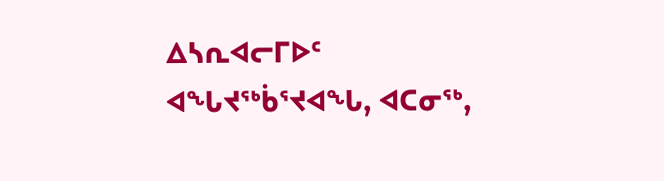ᐃᓴᕆᐊᓕᒥᐅᑦ ᐊᖓᔪᖅᑳᕐᔪᐊᖓ, ᐊᑕᓂᖅ,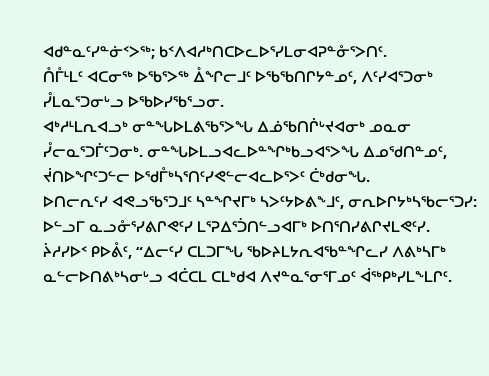ᐊᑯᓐᓇᑦᓯᓐᓃᑉᐳᖅ; ᑲᑉᐱᐊᓱᒃᑎᑕᐅᓚᐅᕐᓯᒪᓂᐊᕈᓐᓁᕐᐳᑎᑦ.
ᑍᒤᒻᒪᑦ ᐊᑕᓂᖅ ᐅᖃᕐᐳᖅ ᐂᖏᓕᒧᑦ ᐅᖃᖃᑎᒋᔭᓐᓄᑦ, ᐱᑦᓯᐊᕐᑐᓂᒃ ᓮᒪᓇᕐᑐᓂᒡᓗ ᐅᖃᐅᓯᖃᕐᓗᓂ.
ᐊᒃᓱᒻᒪᕆᐊᓗᒃ ᓂᓐᖓᐅᒪᕕᖃᕐᐳᖓ ᐃᓅᖃᑎᒌᒡᔪᐊᓂᒃ ᓄᓇᓂ ᓮᓕᓇᕐᑐᒦᑦᑐᓂᒃ. ᓂᓐᖓᐅᒪᓗᐊᓚᐅᓐᖏᒃᑲᓗᐊᕐᐳᖓ ᐃᓄᖁᑎᓐᓄᑦ, ᔫᑎᐅᖏᑦᑐᓪᓕ ᐅᖁᒤᒃᓴᕐᑎᑦᓯᕙᓪᓕᐊᓚᐅᕐᐳᑦ ᑖᒃᑯᓂᖓ.
ᐅᑎᓕᕆᑦᓯ ᐊᕙᓗᖃᕐᑐᒧᑦ ᓴᓐᖏᔪᒥᒃ ᓴᐳᑦᔭᐅᕕᖕᒧᑦ, ᓂᕆᐅᒋᔭᒃᓴᖃᓕᕐᑐᓯ: ᐅᓪᓗᒥ ᓇᓗᓁᕐᓯᕕᒋᕙᑦᓯ ᒪᕐᕈᐃᕐᑑᑎᓪᓗᐊᒥᒃ ᐅᑎᕐᑎᓯᕕᒋᔪᒪᕙᑦᓯ.
ᔩᓱᓯᐅᑉ ᑭᐅᕔᑦ, “ᐃᓕᑦᓯ ᑕᒪᑐᒥᖓ ᖃᐅᔨᒪᔭᕆᐊᖃᓐᖏᓚᓯ ᐱᕕᒃᓴᒥᒃ ᓇᓪᓕᐅᑎᕕᒃᓴᓂᒡᓗ ᐊᑖᑕᒪ ᑕᒪᒃᑯᐊ ᐱᔪᓐᓇᕐᓂᕐᒥᓄᑦ ᐋᖅᑭᒃᓯᒪᖕᒪᒋᑦ.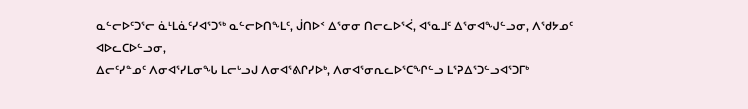ᓇᓪᓕᐅᑦᑐᕐᓕ ᓈᒻᒪᓈᑦᓯᐊᕐᑐᖅ ᓇᓪᓕᐅᑎᖕᒪᑦ, ᒎᑎᐅᑉ ᐃᕐᓂᓂ ᑎᓕᓚᐅᕐᐹ, ᐊᕐᓇᒧᑦ ᐃᕐᓂᐊᖑᓪᓗᓂ, ᐱᖁᔭᓄᑦ ᐊᐅᓚᑕᐅᓪᓗᓂ,
ᐃᓕᑦᓯᓐᓄᑦ ᐱᓂᐊᕐᓯᒪᓂᖓ ᒪᓕᒡᓗᒍ ᐱᓂᐊᕐᕕᒋᓯᐅᒃ, ᐱᓂᐊᕐᓂᕆᓚᐅᕐᑕᖏᓪᓗ ᒪᕐᕈᐃᕐᑐᓪᓗᐊᕐᑐᒥᒃ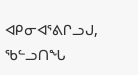ᐊᑭᓂᐊᕐᕕᒋᓗᒍ, ᖃᓪᓗᑎᖓ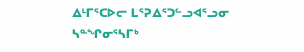ᐃᒻᒥᕐᑕᐅᓕ ᒪᕐᕈᐃᕐᑐᓪᓗᐊᕐᓗᓂ ᓴᓐᖏᓂᕐᓴᒥᒃ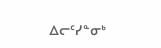ᐃᓕᑦᓯᓐᓂᒃ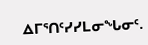ᐃᒥᕐᑎᑦᓯᓯᒪᓂᖓᓂᑦ.